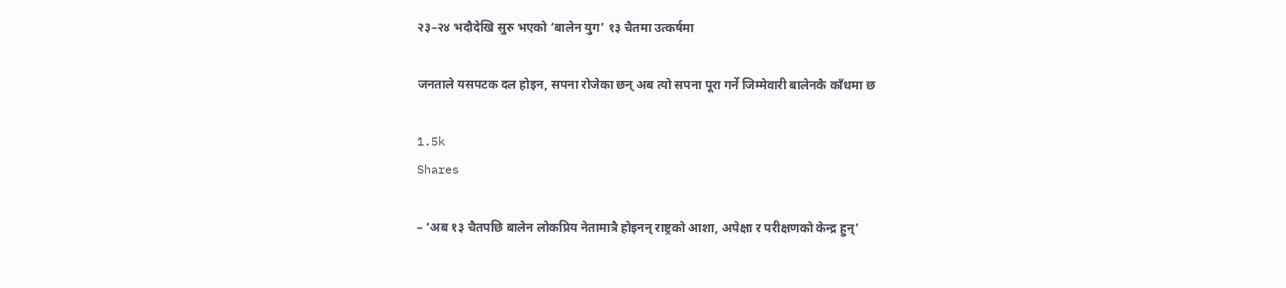२३–२४ भदौदेखि सुरु भएको ‘बालेन युग’ १३ चैतमा उत्कर्षमा

जनताले यसपटक दल होइन, सपना रोजेका छन् अब त्यो सपना पूरा गर्ने जिम्मेवारी बालेनकै काँधमा छ

1.5k
Shares

– ‘अब १३ चैतपछि बालेन लोकप्रिय नेतामात्रै होइनन् राष्ट्रको आशा, अपेक्षा र परीक्षणको केन्द्र हुन्’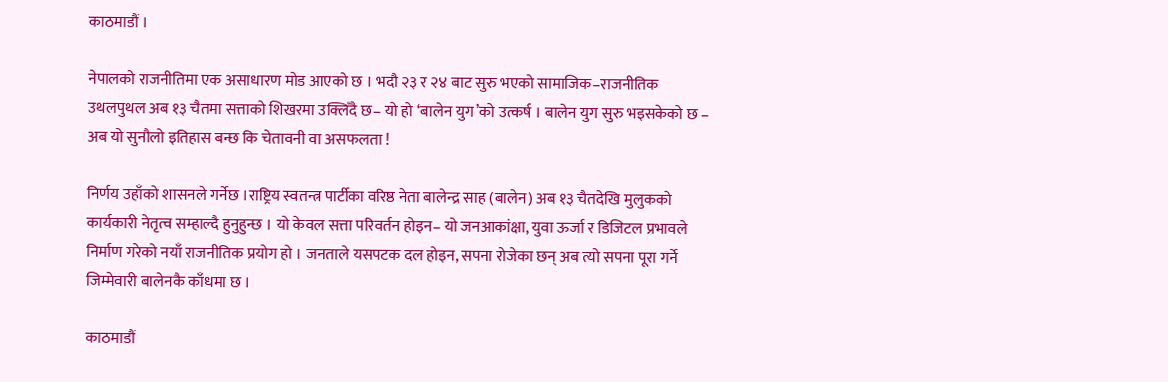काठमाडौं ।

नेपालको राजनीतिमा एक असाधारण मोड आएको छ । भदौ २३ र २४ बाट सुरु भएको सामाजिक–राजनीतिक उथलपुथल अब १३ चैतमा सत्ताको शिखरमा उक्लिँदै छ– यो हो ‘बालेन युग’को उत्कर्ष । बालेन युग सुरु भइसकेको छ – अब यो सुनौलो इतिहास बन्छ कि चेतावनी वा असफलता !

निर्णय उहाँको शासनले गर्नेछ ।राष्ट्रिय स्वतन्त्र पार्टीका वरिष्ठ नेता बालेन्द्र साह (बालेन) अब १३ चैतदेखि मुलुकको कार्यकारी नेतृत्व सम्हाल्दै हुनुहुन्छ । यो केवल सत्ता परिवर्तन होइन– यो जनआकांक्षा, युवा ऊर्जा र डिजिटल प्रभावले निर्माण गरेको नयाँ राजनीतिक प्रयोग हो । जनताले यसपटक दल होइन, सपना रोजेका छन् अब त्यो सपना पूरा गर्ने जिम्मेवारी बालेनकै काँधमा छ ।

काठमाडौं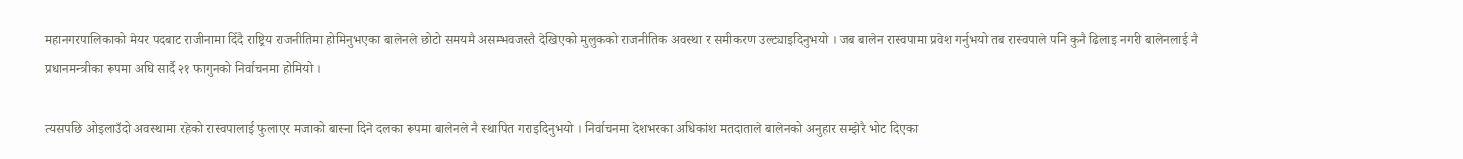महानगरपालिकाको मेयर पदबाट राजीनामा दिँदै राष्ट्रिय राजनीतिमा होमिनुभएका बालेनले छोटो समयमै असम्भवजस्तै देखिएको मुलुकको राजनीतिक अवस्था र समीकरण उल्ट्याइदिनुभयो । जब बालेन रास्वपामा प्रवेश गर्नुभयो तब रास्वपाले पनि कुनै ढिलाइ नगरी बालेनलाई नै प्रधानमन्त्रीका रूपमा अघि सार्दै २१ फागुनको निर्वाचनमा होमियो ।

त्यसपछि ओइलाउँदो अवस्थामा रहेको रास्वपालाई फुलाएर मजाको बास्ना दिने दलका रूपमा बालेनले नै स्थापित गराइदिनुभयो । निर्वाचनमा देशभरका अधिकांश मतदाताले बालेनको अनुहार सम्झेरै भोट दिएका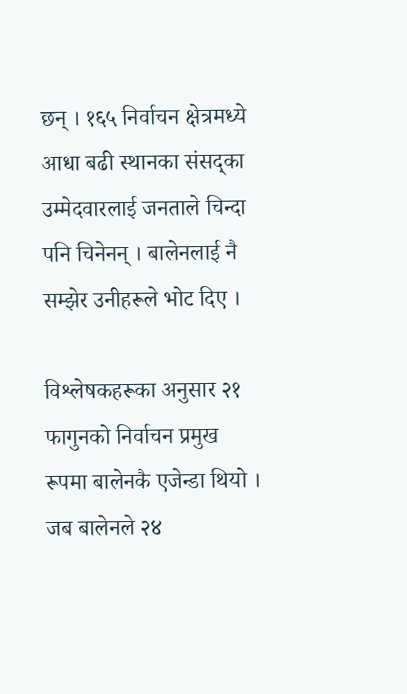छन् । १६५ निर्वाचन क्षेत्रमध्ये आधा बढी स्थानका संसद्का उम्मेदवारलाई जनताले चिन्दा पनि चिनेनन् । बालेनलाई नै सम्झेर उनीहरूले भोट दिए ।

विश्लेषकहरूका अनुसार २१ फागुनको निर्वाचन प्रमुख रूपमा बालेनकै एजेन्डा थियो । जब बालेनले २४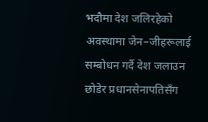भदौमा देश जलिरहेको अवस्थामा जेन–जीहरूलाई सम्बोधन गर्दै देश जलाउन छोडेर प्रधानसेनापतिसँग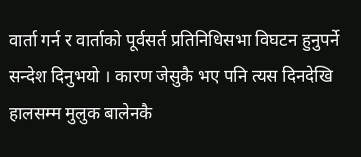वार्ता गर्न र वार्ताको पूर्वसर्त प्रतिनिधिसभा विघटन हुनुपर्ने सन्देश दिनुभयो । कारण जेसुकै भए पनि त्यस दिनदेखि हालसम्म मुलुक बालेनकै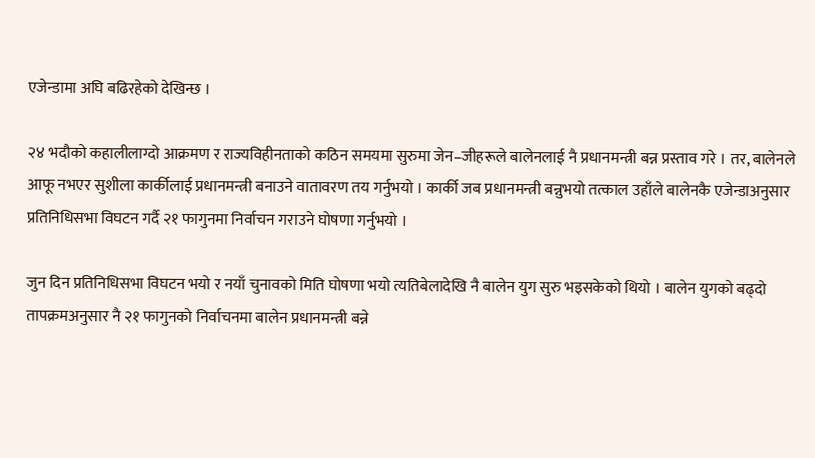एजेन्डामा अघि बढिरहेको देखिन्छ ।

२४ भदौको कहालीलाग्दो आक्रमण र राज्यविहीनताको कठिन समयमा सुरुमा जेन–जीहरूले बालेनलाई नै प्रधानमन्त्री बन्न प्रस्ताव गरे । तर, बालेनले आफू नभएर सुशीला कार्कीलाई प्रधानमन्त्री बनाउने वातावरण तय गर्नुभयो । कार्की जब प्रधानमन्त्री बन्नुभयो तत्काल उहाँले बालेनकै एजेन्डाअनुसार प्रतिनिधिसभा विघटन गर्दै २१ फागुनमा निर्वाचन गराउने घोषणा गर्नुभयो ।

जुन दिन प्रतिनिधिसभा विघटन भयो र नयाँ चुनावको मिति घोषणा भयो त्यतिबेलादेखि नै बालेन युग सुरु भइसकेको थियो । बालेन युगको बढ्दो तापक्रमअनुसार नै २१ फागुनको निर्वाचनमा बालेन प्रधानमन्त्री बन्ने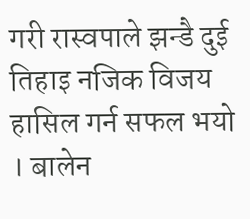गरी रास्वपाले झन्डै दुई तिहाइ नजिक विजय हासिल गर्न सफल भयो । बालेन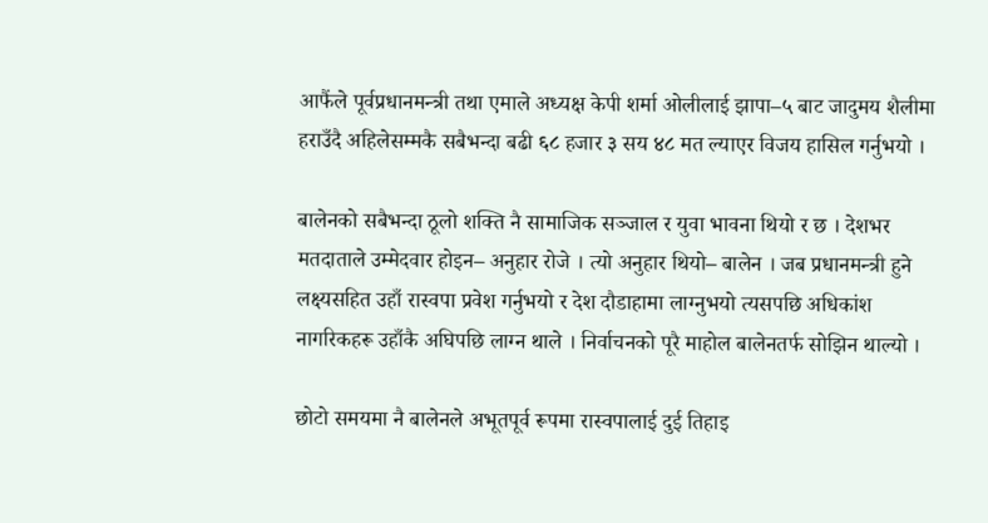आफैंले पूर्वप्रधानमन्त्री तथा एमाले अध्यक्ष केपी शर्मा ओलीलाई झापा–५ बाट जादुमय शैलीमा हराउँदै अहिलेसम्मकै सबैभन्दा बढी ६८ हजार ३ सय ४८ मत ल्याएर विजय हासिल गर्नुभयो ।

बालेनको सबैभन्दा ठूलो शक्ति नै सामाजिक सञ्जाल र युवा भावना थियो र छ । देशभर मतदाताले उम्मेदवार होइन– अनुहार रोजे । त्यो अनुहार थियो– बालेन । जब प्रधानमन्त्री हुने लक्ष्यसहित उहाँ रास्वपा प्रवेश गर्नुभयो र देश दौडाहामा लाग्नुभयो त्यसपछि अधिकांश नागरिकहरू उहाँकै अघिपछि लाग्न थाले । निर्वाचनको पूरै माहोल बालेनतर्फ सोझिन थाल्यो ।

छोटो समयमा नै बालेनले अभूतपूर्व रूपमा रास्वपालाई दुई तिहाइ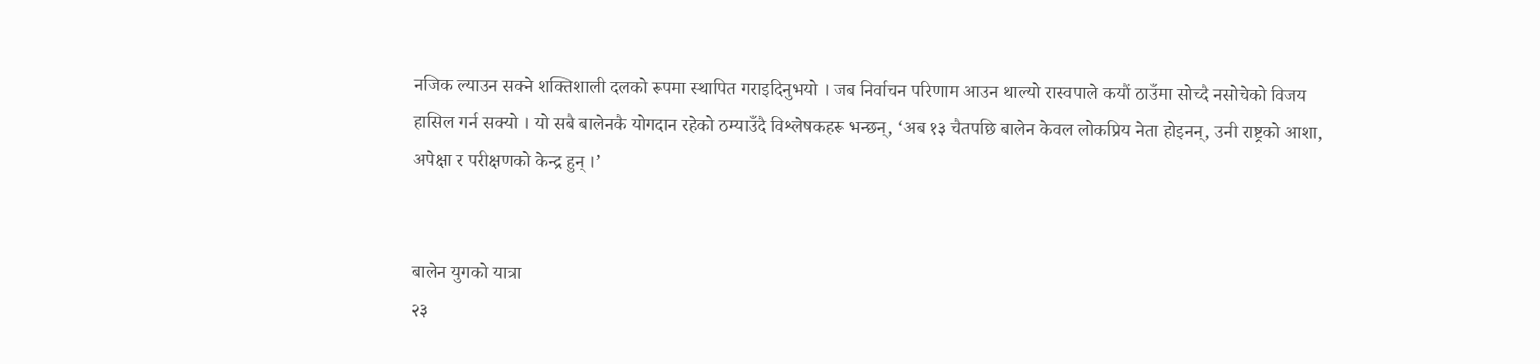नजिक ल्याउन सक्ने शक्तिशाली दलको रूपमा स्थापित गराइदिनुभयो । जब निर्वाचन परिणाम आउन थाल्यो रास्वपाले कयौं ठाउँमा सोच्दै नसोचेको विजय हासिल गर्न सक्यो । यो सबै बालेनकै योगदान रहेको ठम्याउँदै विश्लेषकहरू भन्छन्, ‘अब १३ चैतपछि बालेन केवल लोकप्रिय नेता होइनन्, उनी राष्ट्रको आशा, अपेक्षा र परीक्षणको केन्द्र हुन् ।’


बालेन युगको यात्रा
२३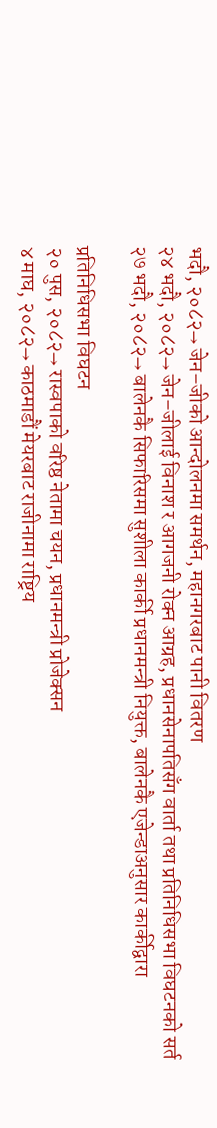भदौ, २०८२→ जेन–जीको आन्दोलनमा समर्थन, महानगरबाट पानी वितरण
२४ भदौ, २०८२→ जेन–जीलाई विनाश र आगजनी रोक्न आग्रह, प्रधानसेनापतिसँग वार्ता तथा प्रतिनिधिसभा विघटनको सर्त
२७ भदौ, २०८२→ बालेनकै सिफारिसमा सुशीला कार्की प्रधानमन्त्री नियुक्त, बालेनकै एजेन्डाअनुसार कार्कीद्वारा

प्रतिनिधिसभा विघटन
२० पुस, २०८२→ रास्वपाको वरिष्ठ नेतामा चयन, प्रधानमन्त्री प्रोजेक्सन
४ माघ, २०८२→ काठमाडौं मेयरबाट राजीनामा राष्ट्रिय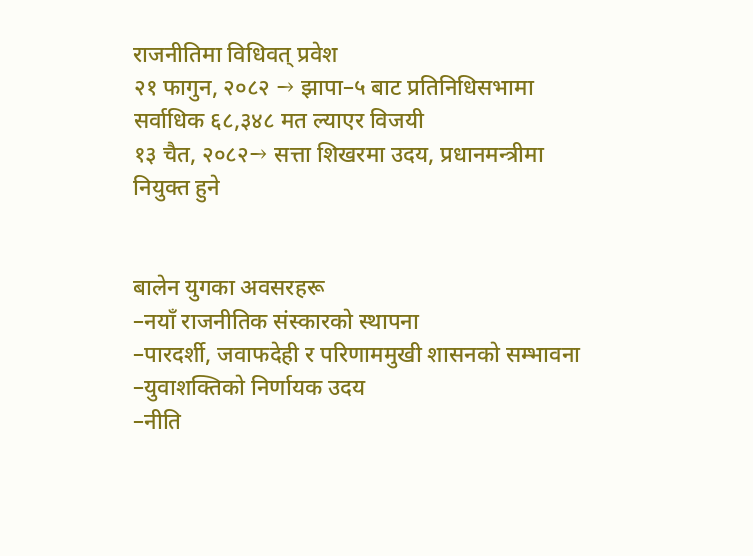राजनीतिमा विधिवत् प्रवेश
२१ फागुन, २०८२ → झापा–५ बाट प्रतिनिधिसभामा सर्वाधिक ६८,३४८ मत ल्याएर विजयी
१३ चैत, २०८२→ सत्ता शिखरमा उदय, प्रधानमन्त्रीमा नियुक्त हुने


बालेन युगका अवसरहरू
–नयाँ राजनीतिक संस्कारको स्थापना
–पारदर्शी, जवाफदेही र परिणाममुखी शासनको सम्भावना
–युवाशक्तिको निर्णायक उदय
–नीति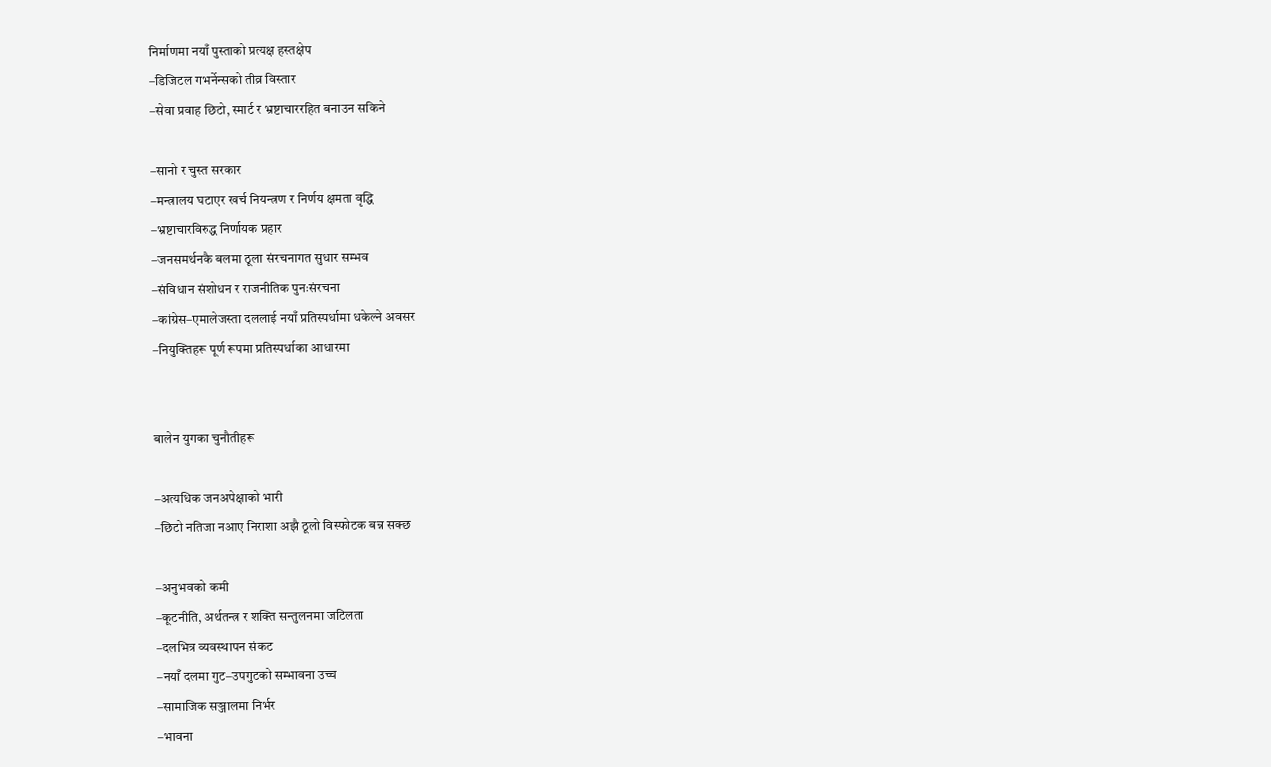निर्माणमा नयाँ पुस्ताको प्रत्यक्ष हस्तक्षेप
–डिजिटल गभर्नेन्सको तीव्र विस्तार
–सेवा प्रवाह छिटो, स्मार्ट र भ्रष्टाचाररहित बनाउन सकिने

–सानो र चुस्त सरकार
–मन्त्रालय घटाएर खर्च नियन्त्रण र निर्णय क्षमता वृद्धि
–भ्रष्टाचारविरुद्ध निर्णायक प्रहार
–जनसमर्थनकै बलमा ठूला संरचनागत सुधार सम्भव
–संविधान संशोधन र राजनीतिक पुनःसंरचना
–कांग्रेस–एमालेजस्ता दललाई नयाँ प्रतिस्पर्धामा धकेल्ने अवसर
–नियुक्तिहरू पूर्ण रूपमा प्रतिस्पर्धाका आधारमा


बालेन युगका चुनौतीहरू

–अत्यधिक जनअपेक्षाको भारी
–छिटो नतिजा नआए निराशा अझै ठूलो विस्फोटक बन्न सक्छ

–अनुभवको कमी
–कूटनीति, अर्थतन्त्र र शक्ति सन्तुलनमा जटिलता
–दलभित्र व्यवस्थापन संकट
–नयाँ दलमा गुट–उपगुटको सम्भावना उच्च
–सामाजिक सञ्जालमा निर्भर
–भावना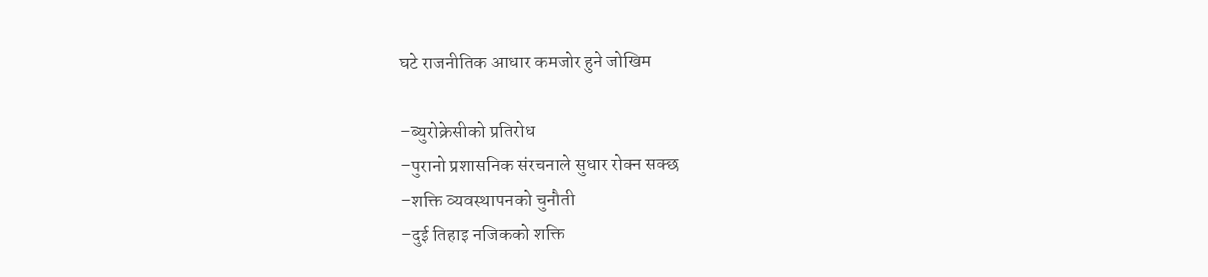घटे राजनीतिक आधार कमजोर हुने जोखिम

–ब्युरोक्रेसीको प्रतिरोध
–पुरानो प्रशासनिक संरचनाले सुधार रोक्न सक्छ
–शक्ति व्यवस्थापनको चुनौती
–दुई तिहाइ नजिकको शक्ति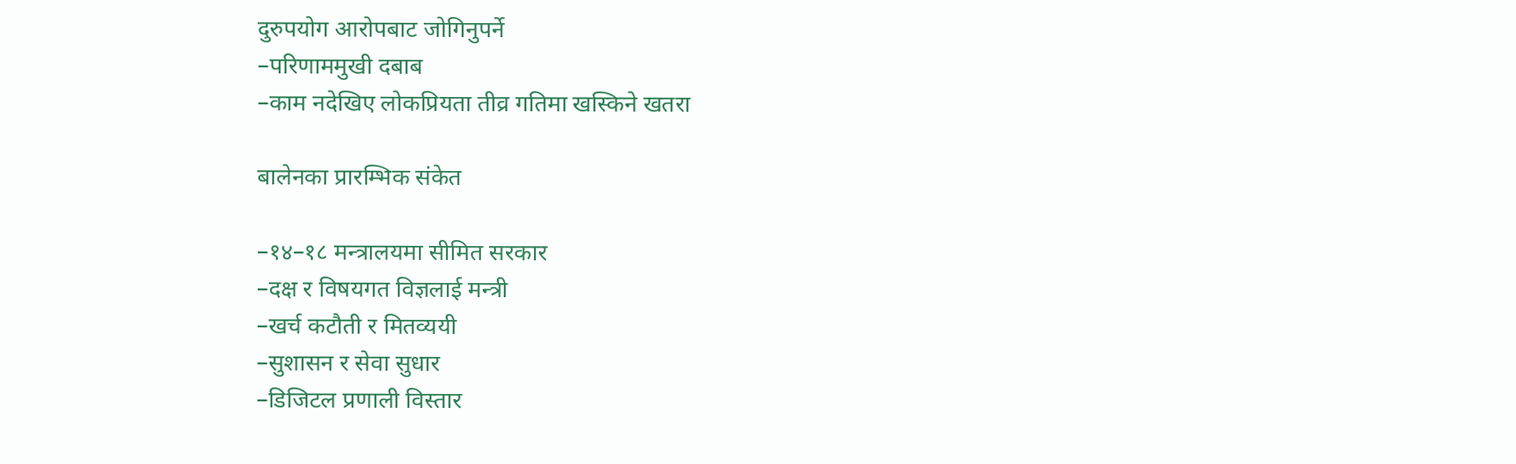दुरुपयोग आरोपबाट जोगिनुपर्ने
–परिणाममुखी दबाब
–काम नदेखिए लोकप्रियता तीव्र गतिमा खस्किने खतरा

बालेनका प्रारम्भिक संकेत

–१४–१८ मन्त्रालयमा सीमित सरकार
–दक्ष र विषयगत विज्ञलाई मन्त्री
–खर्च कटौती र मितव्ययी
–सुशासन र सेवा सुधार
–डिजिटल प्रणाली विस्तार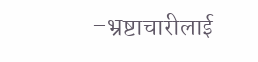–भ्रष्टाचारीलाई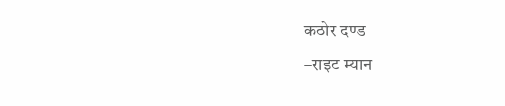कठोर दण्ड
–राइट म्यान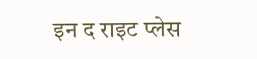इन द राइट प्लेस